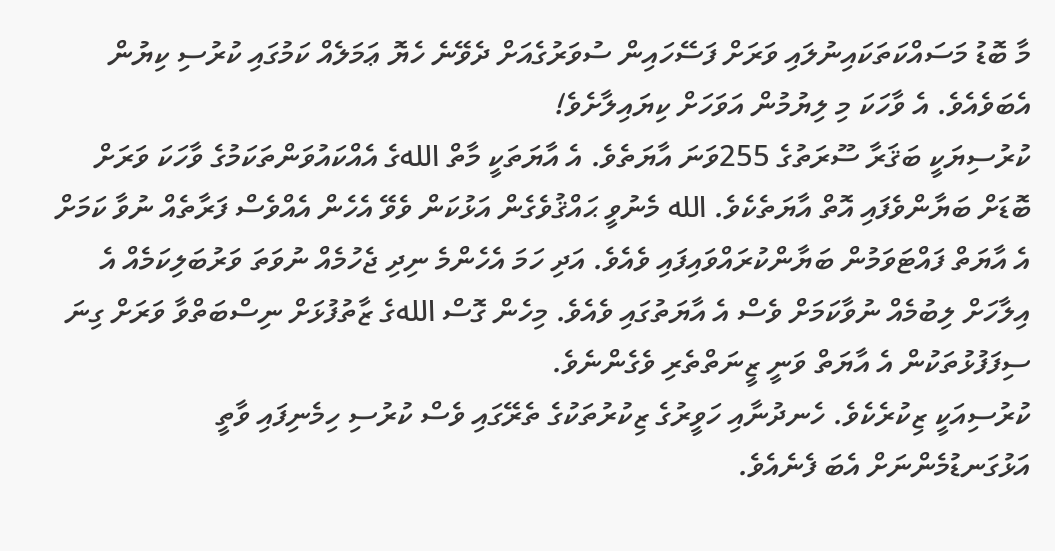މާ ބޮޑު މަސައްކަތަކައިނުލައި ވަރަށް ފަސޭހައިން ސުވަރުގެއަށް ދެވޭނެ ހެޔޮ ޢަމަލެއް ކަމުގައި ކުރުސި ކިޔުން އެބަވެއެވެ. އެ ވާހަކަ މި ލިޔުމުން އަވަހަށް ކިޔައިލާށެވެ!
ކުރުސިޔަކީ ބަޤަރާ ސޫރަތުގެ 255ވަނަ އާޔަތެވެ. އެ އާޔަތަކީ މާތް اللهގެ އެއްކައުވަންތަކަމުގެ ވާހަކަ ވަރަށް ބޮޑަށް ބަޔާންވެފައި އޮތް އާޔަތެކެވެ. الله މެނުވީ ޙައްޤުވެގެން އަޅުކަން ވެވޭ އެހެން އެއްވެސް ފަރާތެއް ނުވާ ކަމަށް އެ އާޔަތް ފައްޓަވަމުން ބަޔާންކުރައްވައިފައި ވެއެވެ. އަދި ހަމަ އެހެންމެ ނިދި ޖެހުމެއް ނުވަތަ ވަރުބަލިކަމެއް އެ އިލާހަށް ލިބުމެއް ނުވާކަމަށް ވެސް އެ އާޔަތުގައި ވެއެވެ. މިހެން ގޮސް اللهގެ ޒާތުފުޅަށް ނިސްބަތްވާ ވަރަށް ގިނަ ސިފަފުޅުތަކުން އެ އާޔަތް ވަނީ ޒީނަތްތެރި ވެގެންނެވެ.
ކުރުސިއަކީ ޒިކުރެކެވެ. ހެނދުނާއި ހަވީރުގެ ޒިކުރުތަކުގެ ތެރޭގައި ވެސް ކުރުސި ހިމެނިފައި ވާތީ އަޅުގަނޑުމެންނަށް އެބަ ފެނެއެވެ.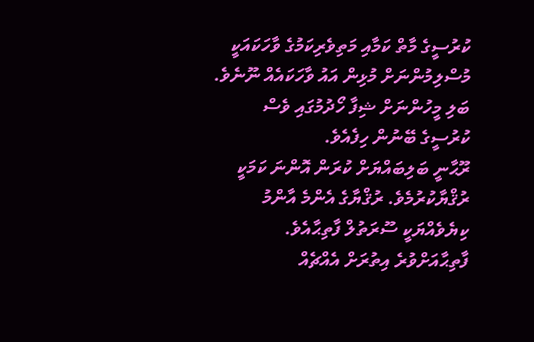ކުރުސީގެ މާތް ކަމާއި މަތިވެރިކަމުގެ ވާހަކައަކީ މުސްލިމުންނަށް މުޅިން އައު ވާހަކައެއް ނޫނެވެ. ބަލި މީހުންނަށް ޝިފާ ހޯދުމުގައި ވެސް ކުރުސީގެ ބޭނުން ހިފެއެވެ.
ރޫޙާނީ ބަލިބައްޔަށް ކުރަން އޮންނަ ކަމަކީ ރުޤްޔާކުރުމެވެ. ރުޤްޔާގެ އެންމެ އާންމު ކިޔެވެއްޔަކީ ސޫރަތުލް ފާތިޙާއެވެ. ފާތިޙާއަށްވުރެ އިތުރަށް އެއްޗެއް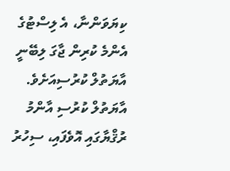ކިޔަވަންނާ، އެ ލިސްޓުގެ އެންމެ ކުރިން ޖާގަ ލިބޭނީ އާޔަތުލް ކުރުސިއަށެވެ. އާޔަތުލް ކުރުސި އާންމު ރުޤްޔާގައި އޮވެފައި، ސިހުރު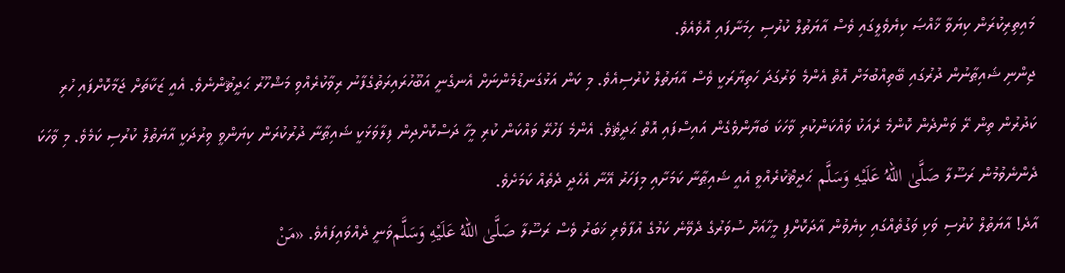މައިތިރިކުރަން ކިޔަވާ ޚާއްޞަ ކިޔެވެލީގައި ވެސް އާޔަތުލް ކުރުސި ހިމަނާފައި އޮވެއެވެ.
ޖިންނި ޝައިޠާނުން ދުރުގައި ބޭތިއްބުމަށް އޮތް އެންމެ ވަރުގަދަ ހަތިޔާރަކީ ވެސް އާޔަތުލް ކުރުސިއެވެ. މި ކަން އަޅުގަނޑުމެންނަށް އެނގެނީ އަބޫހުރައިރަތުގެފާނު ރިވާކުރެއްވި މަޝްހޫރު ޙަދީޘުންނެވެ. އެއީ ޒަކާތަށް ޖަމާކޮށްފައި ހުރި ކަދުރުން ތިން ރޭ ވަންދެން ކޮންމެ ރެއަކު ވައްކަންކުރި ވާހަކަ ބަޔާންވެގެން އައިސްފައި އޮތް ޙަދީޘެވެ. އެންމެ ފަހުރޭ ވައްކަން ކުރި މީހާ ދަސްކޮށްދިން ފިލާވަޅަކީ ޝައިޠާނާ ދުރުކުރަން ކިޔަންވީ ވިރުދަކީ އާޔަތުލް ކުރުސި ކަމެވެ. މި ވާހަކަ ދެންނެވުމުން ރަސޫލާ صَلَّىٰ اللهُ عَلَيْهِ وَسَلَّم ޙަދީޘްކުރެއްވީ އެއީ ޝައިޠާނާ ކަމަށާއި މިފަހަރު އޭނާ އެހެދީ ދެތެއް ކަމަށެވެ.
އާދެ! އާޔަތުލް ކުރުސި ވަކި ވަގުތެއްގައި ކިޔެވުން އާދަކޮށްފި މީހާއަށް ސުވަރުގެ ދެވޭނެ ކަމުގެ އުފާވެރި ޚަބަރު ވެސް ރަސޫލާ صَلَّىٰ اللهُ عَلَيْهِ وَسَلَّمވަނީ ދެއްވައިފައެވެ. «مَنْ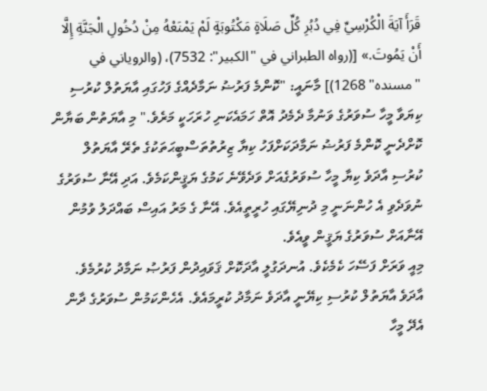قَرَأَ آيَةَ الْكُرْسِيِّ فِي دُبُرِ كُلِّ صَلَاةٍ مَكْتُوبَةٍ لَمْ يَمْنَعْهُ مِنْ دُخُولِ الْجَنَّةِ إِلَّا أَنْ يَمُوتَ.» [(رواه الطبراني في "الكبير": 7532)، (والروياني في "مسنده" 1268)] މާނައީ: "ކޮންމެ ފަރުޟު ނަމާދެއްގެ ފަހުގައި އާޔަތުލް ކުރުސި ކިޔަވާ މީހާ ސުވަރުގެ ވަނުމާ ދެމެދު އޮތް ހަމައެކަނި ހުރަހަކީ މަރެވެ." މި އާޔަތުން ބަޔާން ކޮށްދެނީ ކޮންމެ ފަރުޟު ނަމާދަކަށްފަހު ކިޔާ ޒިރުތުތަސްބީޙަތަކުގެ ތެރޭ އާޔަތުލް ކުރުސި އާދަވެ ކިޔާ މީހާ ސުވަރުގެއަށް ވަދެވޭނެ ކަމުގެ ޔަޤީންކަމެވެ. އަދި އޭނާ ސުވަރުގެ ނުވަދެވި އެ ހުންނަނީ މި ދުނިޔޭގައި ހުރީތީއެވެ. އޭނާ ގެ މަރު އައިސް ބައްދަލު ވުމުން އޭނާއަށް ސުވަރުގެ ޔަޤީން ވީއެވެ.
މިއީ ވަރަށް ފަސޭހަ ކެމެކެވެ. އުނދަގުލީ އާދަކޮށް ޤަވައިދުން ފަރުޞު ނަމާދު ކުރުމެވެ. އާދަވެ އާޔަތުލް ކުރުސި ކިޔޭނީ އާދަވެ ނަމާދު ކުރީމައެވެ. އެހެންކަމުން ސުވަރުގެ ދާން އެދޭ މީހާ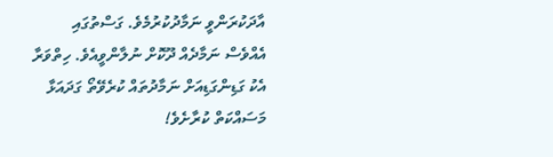އާދަކުރަންވީ ނަމާދުކުރުމެވެ. ގަސްތުގައި އެއްވެސް ނަމާދެއް ދޫކޮށް ނުލާންވީއެވެ. ހިތްވަރާ އެކު ގަޑިންގަޑިއަށް ނަމާދުތައް ކުރެވޭތޯ ގަދައަޅާ މަސައްކަތް ކުރާށެވެ!